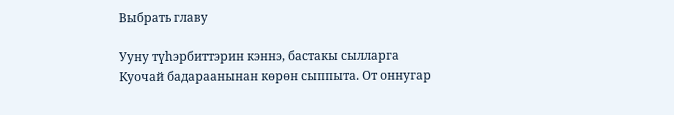Выбрать главу

Ууну түһэрбиттэрин кэннэ, бастакы сылларга Куочай бадараанынан көрөн сыппыта. От оннугар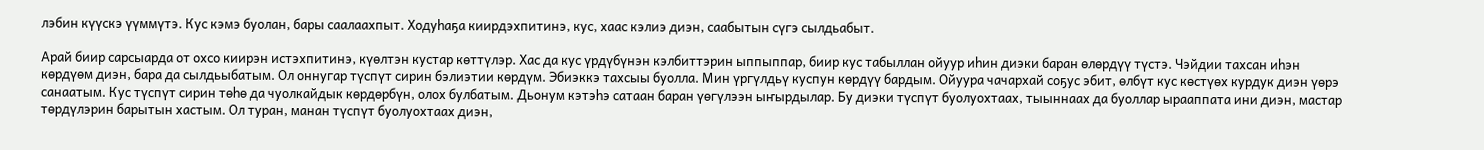лэбин күүскэ үүммүтэ. Кус кэмэ буолан, бары саалаахпыт. Ходуһаҕа киирдэхпитинэ, кус, хаас кэлиэ диэн, саабытын сүгэ сылдьабыт.

Арай биир сарсыарда от охсо киирэн истэхпитинэ, күөлтэн кустар көттүлэр. Хас да кус үрдүбүнэн кэлбиттэрин ыппыппар, биир кус табыллан ойуур иһин диэки баран өлөрдүү түстэ. Чэйдии тахсан иһэн көрдүөм диэн, бара да сылдьыбатым. Ол оннугар түспүт сирин бэлиэтии көрдүм. Эбиэккэ тахсыы буолла. Мин үргүлдьү куспун көрдүү бардым. Ойуура чачархай соҕус эбит, өлбүт кус көстүөх курдук диэн үөрэ санаатым. Кус түспүт сирин төһө да чуолкайдык көрдөрбүн, олох булбатым. Дьонум кэтэһэ сатаан баран үөгүлээн ыҥырдылар. Бу диэки түспүт буолуохтаах, тыыннаах да буоллар ырааппата ини диэн, мастар төрдүлэрин барытын хастым. Ол туран, манан түспүт буолуохтаах диэн,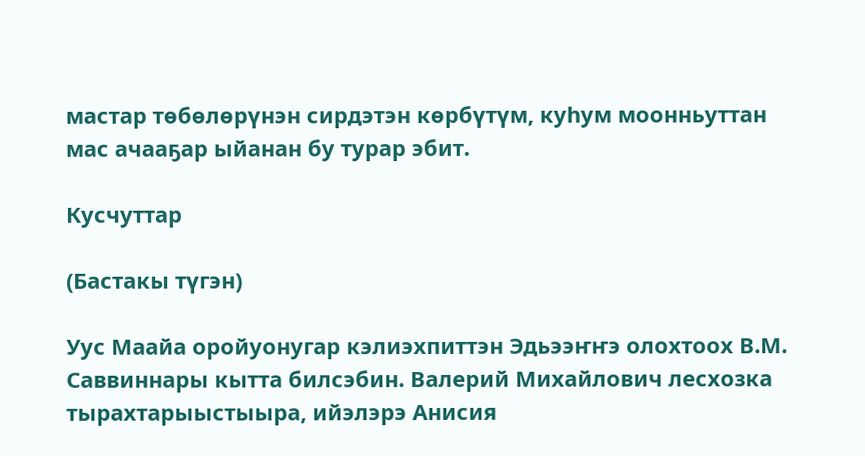мастар төбөлөрүнэн сирдэтэн көрбүтүм, куһум моонньуттан мас ачааҕар ыйанан бу турар эбит.

Кусчуттар

(Бастакы түгэн)

Уус Маайа оройуонугар кэлиэхпиттэн Эдьээҥҥэ олохтоох В.М. Саввиннары кытта билсэбин. Валерий Михайлович лесхозка тырахтарыыстыыра, ийэлэрэ Анисия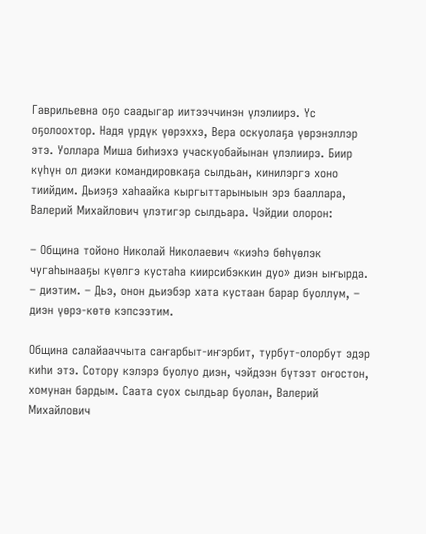Гаврильевна оҕо саадыгар иитээччинэн үлэлиирэ. Үс оҕолоохтор. Надя үрдүк үөрэххэ, Вера оскуолаҕа үөрэнэллэр этэ. Уоллара Миша биһиэхэ учаскуобайынан үлэлиирэ. Биир күһүн ол диэки командировкаҕа сылдьан, кинилэргэ хоно тиийдим. Дьиэҕэ хаһаайка кыргыттарыныын эрэ бааллара, Валерий Михайлович үлэтигэр сылдьара. Чэйдии олорон:

– Община тойоно Николай Николаевич «киэһэ бөһүөлэк чугаһынааҕы күөлгэ кустаһа киирсибэккин дуо» диэн ыҥырда. – диэтим. – Дьэ, онон дьиэбэр хата кустаан барар буоллум, – диэн үөрэ-көтө кэпсээтим.

Община салайааччыта саҥарбыт-иҥэрбит, турбут-олорбут эдэр киһи этэ. Сотору кэлэрэ буолуо диэн, чэйдээн бүтээт оҥостон, хомунан бардым. Саата суох сылдьар буолан, Валерий Михайлович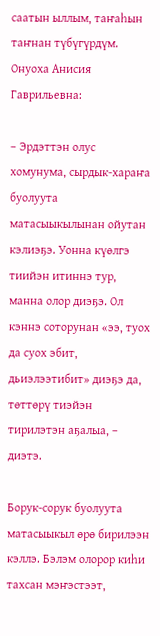саатын ыллым, таҥаһын таҥнан түбүгүрдүм. Онуоха Анисия Гаврильевна:

– Эрдэттэн олус хомунума, сырдык-хараҥа буолуута матасыыкылынан ойутан кэлиэҕэ. Уонна күөлгэ тиийэн итиннэ тур, манна олор диэҕэ. Ол кэннэ соторунан «ээ, туох да суох эбит, дьиэлээтибит» диэҕэ да, төттөрү тиэйэн тирилэтэн аҕалыа, – диэтэ.

Борук-сорук буолуута матасыыкыл өрө бирилээн кэллэ. Бэлэм олорор киһи тахсан мэҥэстээт,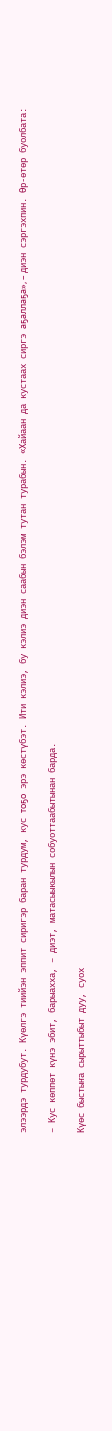элээрдэ турдубут. Күөлгэ тиийэн эппит сиригэр баран турдум, кус тоҕо эрэ көстүбэт. Ити кэлиэ, бу кэлиэ диэн саабын бэлэм тутан турабын. «Хайаан да кустаах сиргэ аҕаллаҕа», – диэн сэргэхпин. Өр-өтөр буолбата:

– Кус көппөт күнэ эбит, барыахха, – диэт, матасыыкылын собуоттаабытынан барда.

Күөс быстыҥа сырыттыбыт дуу, суох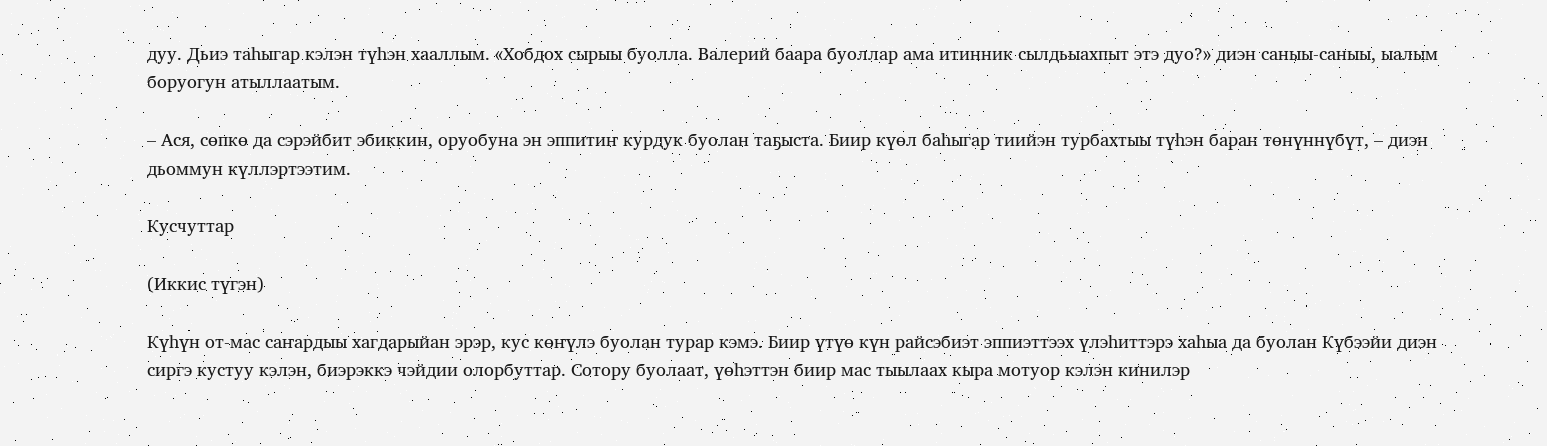дуу. Дьиэ таһыгар кэлэн түһэн хааллым. «Хобдох сырыы буолла. Валерий баара буоллар ама итинник сылдьыахпыт этэ дуо?» диэн саныы-саныы, ыалым боруогун атыллаатым.

– Ася, сөпкө да сэрэйбит эбиккин, оруобуна эн эппитиҥ курдук буолан таҕыста. Биир күөл баһыгар тиийэн турбахтыы түһэн баран төнүннүбүт, – диэн дьоммун күллэртээтим.

Кусчуттар

(Иккис түгэн)

Күһүн от-мас саҥардыы хагдарыйан эрэр, кус көҥүлэ буолан турар кэмэ. Биир үтүө күн райсэбиэт эппиэттээх үлэһиттэрэ хаһыа да буолан Күбээйи диэн сиргэ кустуу кэлэн, биэрэккэ чэйдии олорбуттар. Сотору буолаат, үөһэттэн биир мас тыылаах кыра мотуор кэлэн кинилэр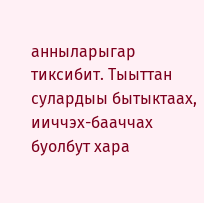анныларыгар тиксибит. Тыыттан сулардыы бытыктаах, ииччэх-бааччах буолбут хара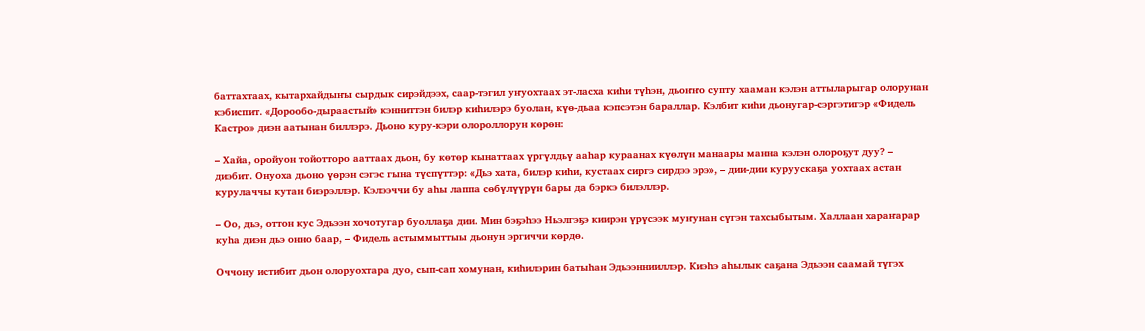баттахтаах, кытархайдыҥы сырдык сирэйдээх, саар-тэгил уҥуохтаах эт-ласха киһи түһэн, дьоҥҥо супту хааман кэлэн аттыларыгар олорунан кэбиспит. «Дорообо-дыраастый» кэнниттэн билэр киһилэрэ буолан, күө-дьаа кэпсэтэн бараллар. Кэлбит киһи дьонугар-сэргэтигэр «Фидель Кастро» диэн аатынан биллэрэ. Дьоно куру-кэри олороллорун көрөн:

– Хайа, оройуон тойотторо ааттаах дьон, бу көтөр кынаттаах үргүлдьү ааһар кураанах күөлүн манаары манна кэлэн олороҕут дуу? – диэбит. Онуоха дьоно үөрэн сэгэс гына түспүттэр: «Дьэ хата, билэр киһи, кустаах сиргэ сирдээ эрэ», – дии-дии куруускаҕа уохтаах астан курулаччы кутан биэрэллэр. Кэлээччи бу аһы лаппа сөбүлүүрүн бары да бэркэ билэллэр.

– Оо, дьэ, оттон кус Эдьээн хочотугар буоллаҕа дии. Мин бэҕэһээ Ньэлгэҕэ киирэн үрүсээк муҥунан сүгэн тахсыбытым. Халлаан хараҥарар куһа диэн дьэ онно баар, – Фидель астыммыттыы дьонун эргиччи көрдө.

Оччону истибит дьон олоруохтара дуо, сып-сап хомунан, киһилэрин батыһан Эдьээннииллэр. Киэһэ аһылык саҕана Эдьээн саамай түгэх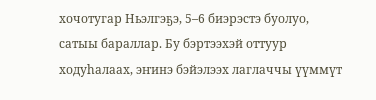хочотугар Ньэлгэҕэ, 5–6 биэрэстэ буолуо, сатыы бараллар. Бу бэртээхэй оттуур ходуһалаах, эҥинэ бэйэлээх лаглаччы үүммүт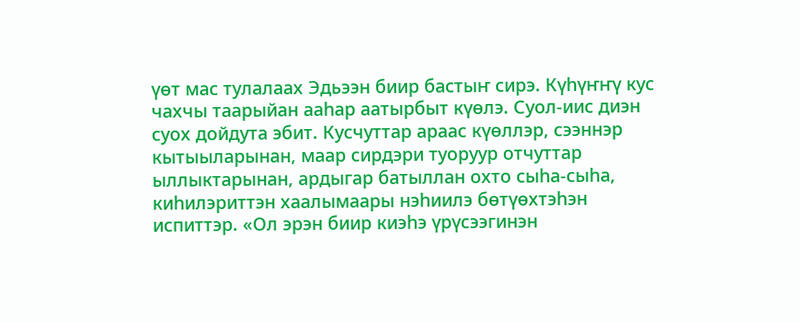үөт мас тулалаах Эдьээн биир бастыҥ сирэ. Күһүҥҥү кус чахчы таарыйан ааһар аатырбыт күөлэ. Суол-иис диэн суох дойдута эбит. Кусчуттар араас күөллэр, сээннэр кытыыларынан, маар сирдэри туоруур отчуттар ыллыктарынан, ардыгар батыллан охто сыһа-сыһа, киһилэриттэн хаалымаары нэһиилэ бөтүөхтэһэн испиттэр. «Ол эрэн биир киэһэ үрүсээгинэн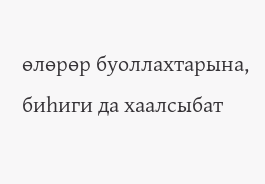өлөрөр буоллахтарына, биһиги да хаалсыбат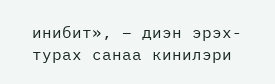инибит», – диэн эрэх-турах санаа кинилэри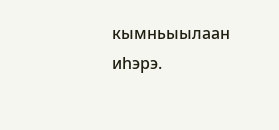кымньыылаан иһэрэ.